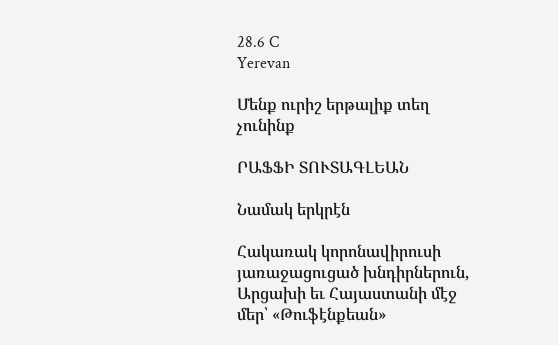28.6 C
Yerevan

Մենք ուրիշ երթալիք տեղ չունինք

ՐԱՖՖԻ ՏՈՒՏԱԳԼԵԱՆ

Նամակ երկրէն

Հակառակ կորոնավիրուսի յառաջացուցած խնդիրներուն, Արցախի եւ Հայաստանի մէջ մեր՝ «Թուֆէնքեան»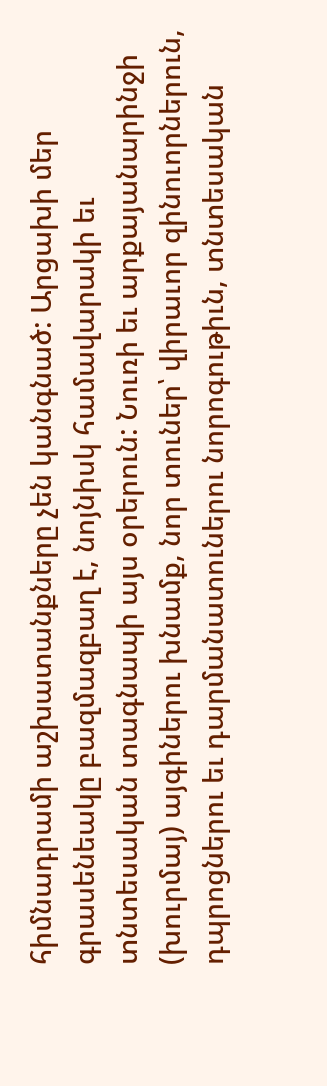հիմնադրամի աշխատանքները չեն կանգնած: Արցախի մեր գրասենեակը բազմազբաղ է, նոյնիսկ համավարակի եւ տնտեսական տագնապի այս օրերուն: Նուռի եւ արքայանարինջի (խուրմայ) այգիներու խնամք, նոր տուներ՝ վիրաւոր զինուորներուն, դպրոցներու եւ դարմանատուներու նորոգութիւն, տնտեսական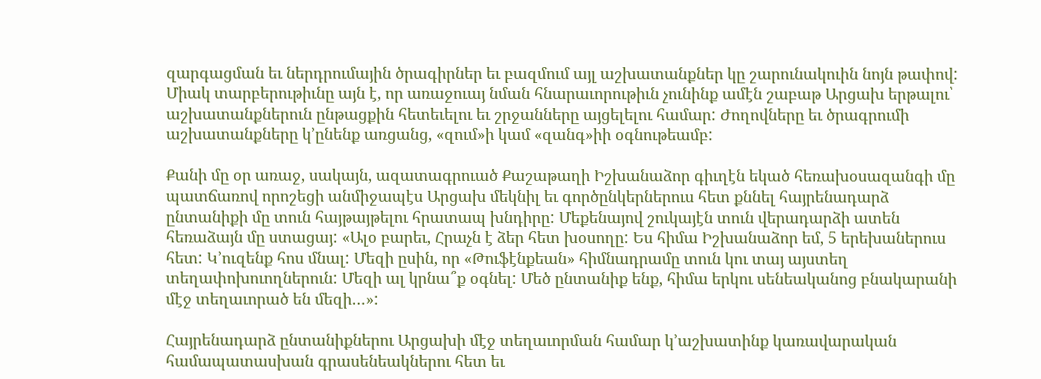զարգացման եւ ներդրումային ծրագիրներ եւ բազմում այլ աշխատանքներ կը շարունակուին նոյն թափով: Միակ տարբերութիւնը այն է, որ առաջուայ նման հնարաւորութիւն չունինք ամէն շաբաթ Արցախ երթալու՝ աշխատանքներուն ընթացքին հետեւելու եւ շրջանները այցելելու համար: Ժողովները եւ ծրագրումի աշխատանքները կ’ընենք առցանց, «զում»ի կամ «զանգ»իի օգնութեամբ:

Քանի մը օր առաջ, սակայն, ազատագրուած Քաշաթաղի Իշխանաձոր գիւղէն եկած հեռախօսազանգի մը պատճառով որոշեցի անմիջապէս Արցախ մեկնիլ եւ գործընկերներուս հետ քննել հայրենադարձ ընտանիքի մը տուն հայթայթելու հրատապ խնդիրը: Մեքենայով շուկայէն տուն վերադարձի ատեն հեռաձայն մը ստացայ: «Ալօ բարեւ, Հրաչն է ձեր հետ խօսողը: Ես հիմա Իշխանաձոր եմ, 5 երեխաներուս հետ: Կ’ուզենք հոս մնալ: Մեզի ըսին, որ «Թուֆէնքեան» հիմնադրամը տուն կու տայ այստեղ տեղափոխուողներուն: Մեզի ալ կրնա՞ք օգնել: Մեծ ընտանիք ենք, հիմա երկու սենեականոց բնակարանի մէջ տեղաւորած են մեզի…»:

Հայրենադարձ ընտանիքներու Արցախի մէջ տեղաւորման համար կ’աշխատինք կառավարական համապատասխան գրասենեակներու հետ եւ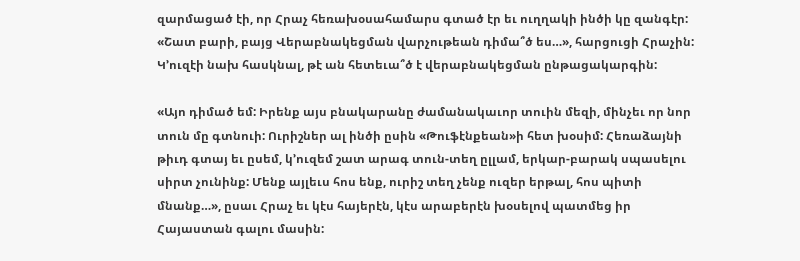զարմացած էի, որ Հրաչ հեռախօսահամարս գտած էր եւ ուղղակի ինծի կը զանգէր: «Շատ բարի, բայց Վերաբնակեցման վարչութեան դիմա՞ծ ես…», հարցուցի Հրաչին: Կ’ուզէի նախ հասկնալ, թէ ան հետեւա՞ծ է վերաբնակեցման ընթացակարգին:

«Այո դիմած եմ: Իրենք այս բնակարանը ժամանակաւոր տուին մեզի, մինչեւ որ նոր տուն մը գտնուի: Ուրիշներ ալ ինծի ըսին «Թուֆէնքեան»ի հետ խօսիմ: Հեռաձայնի թիւդ գտայ եւ ըսեմ, կ’ուզեմ շատ արագ տուն-տեղ ըլլամ, երկար-բարակ սպասելու սիրտ չունինք: Մենք այլեւս հոս ենք, ուրիշ տեղ չենք ուզեր երթալ, հոս պիտի մնանք…», ըսաւ Հրաչ եւ կէս հայերէն, կէս արաբերէն խօսելով պատմեց իր Հայաստան գալու մասին: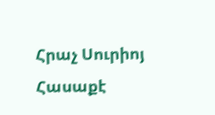Հրաչ Սուրիոյ Հասաքէ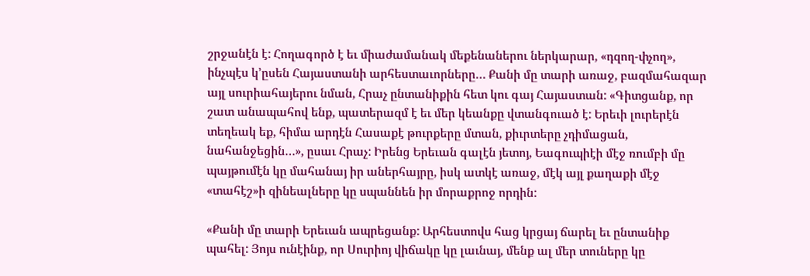շրջանէն է: Հողագործ է եւ միաժամանակ մեքենաներու ներկարար, «դզող-փչող», ինչպէս կ’ըսեն Հայաստանի արհեստաւորները… Քանի մը տարի առաջ, բազմահազար այլ սուրիահայերու նման, Հրաչ ընտանիքին հետ կու գայ Հայաստան: «Գիտցանք, որ շատ անապահով ենք, պատերազմ է եւ մեր կեանքը վտանգուած է: Երեւի լուրերէն տեղեակ եք, հիմա արդէն Հասաքէ թուրքերը մտան, քիւրտերը չդիմացան, նահանջեցին…», ըսաւ Հրաչ: Իրենց Երեւան գալէն յետոյ, Եագուպիէի մէջ ռումբի մը պայթումէն կը մահանայ իր աներհայրը, իսկ ատկէ առաջ, մէկ այլ քաղաքի մէջ «տահէշ»ի զինեալները կը սպաննեն իր մորաքրոջ որդին:

«Քանի մը տարի Երեւան ապրեցանք: Արհեստովս հաց կրցայ ճարել եւ ընտանիք պահել: Յոյս ունէինք, որ Սուրիոյ վիճակը կը լաւնայ, մենք ալ մեր տուները կը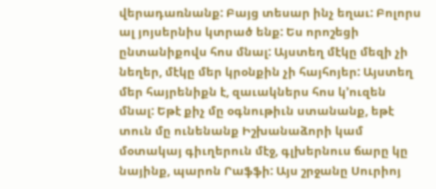վերադառնանք: Բայց տեսար ինչ եղաւ: Բոլորս ալ յոյսերնիս կտրած ենք: Ես որոշեցի ընտանիքովս հոս մնալ: Այստեղ մէկը մեզի չի նեղեր, մէկը մեր կրօնքին չի հայհոյեր: Այստեղ մեր հայրենիքն է, զաւակներս հոս կ’ուզեն մնալ: Եթէ քիչ մը օգնութիւն ստանանք, եթէ տուն մը ունենանք Իշխանաձորի կամ մօտակայ գիւղերուն մէջ, գլխերնուս ճարը կը նայինք, պարոն Րաֆֆի: Այս շրջանը Սուրիոյ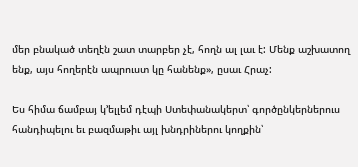մեր բնակած տեղէն շատ տարբեր չէ, հողն ալ լաւ է: Մենք աշխատող ենք, այս հողերէն ապրուստ կը հանենք», ըսաւ Հրաչ:

Ես հիմա ճամբայ կ’ելլեմ դէպի Ստեփանակերտ՝ գործընկերներուս հանդիպելու եւ բազմաթիւ այլ խնդրիներու կողքին՝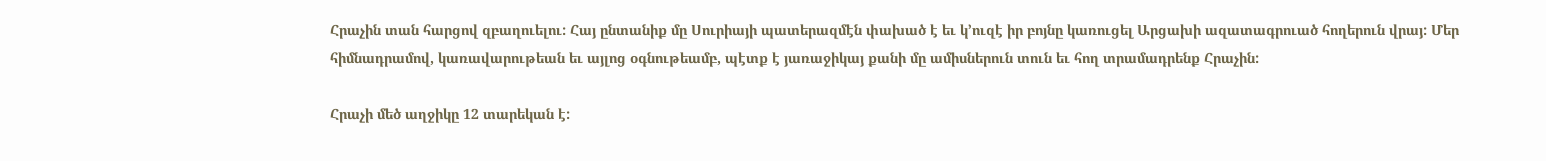Հրաչին տան հարցով զբաղուելու: Հայ ընտանիք մը Սուրիայի պատերազմէն փախած է եւ կ’ուզէ իր բոյնը կառուցել Արցախի ազատագրուած հողերուն վրայ: Մեր հիմնադրամով, կառավարութեան եւ այլոց օգնութեամբ, պէտք է յառաջիկայ քանի մը ամիսներուն տուն եւ հող տրամադրենք Հրաչին:

Հրաչի մեծ աղջիկը 12 տարեկան է: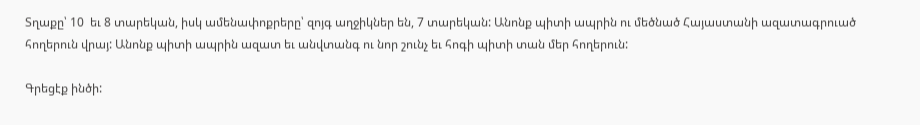Տղաքը՝ 10  եւ 8 տարեկան, իսկ ամենափոքրերը՝ զոյգ աղջիկներ են, 7 տարեկան: Անոնք պիտի ապրին ու մեծնած Հայաստանի ազատագրուած հողերուն վրայ: Անոնք պիտի ապրին ազատ եւ անվտանգ ու նոր շունչ եւ հոգի պիտի տան մեր հողերուն:

Գրեցէք ինծի: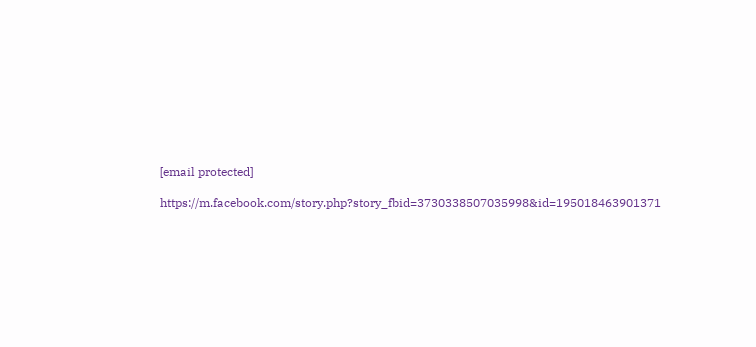[email protected]

https://m.facebook.com/story.php?story_fbid=3730338507035998&id=195018463901371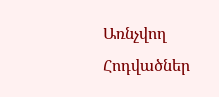Առնչվող Հոդվածներ